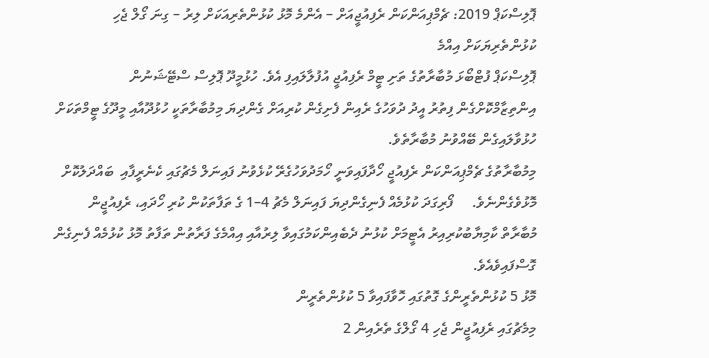ޕޮލިސްކަޕް 2019: ޗެމްޕިއަންކަން ރެފިއުޖީއަށް – އެންމެ މޮޅު ކުޅުންތެރިއަކަށް ލިރު – ގިނަ ގޯލް ޖެހި ކުޅުންތެރިޔަކަށް އިއްމެ
ޕޮލިސްކަޕް ފުޓްބޯޅަ މުބާރާތުގެ ތަށި ޓީމް ރެފިއުޖީ އުފުލާލައިފި އެވެ. ހުޅުމީދޫ ޕޮލިސް ސްޓޭޝަނުން  އިންތިޒާމްކޮށްގެން ފިތުރު އީދު ދުވަހުގެ ރެއިން ފެށިގެން ކުރިއަށް ގެންދިޔަ މިމުބާރާތަކީ ހުޅުދޫއާއި މީދޫގެ ޓީމްތަކަށް ހުޅުވާލައިގެން ބޭއްވުނު މުބާރާތެވެ.
މިމުބާރާތުގެ ޗެމްޕިއަންކަން ރެފިއުޖީ ހޯދާފައިވަނީ ހޯމަދުވަހުގެރޭ ކުޅެވުނު ފައިނަލް މެޗުގައި ކެނެރީފާއި  ބައްދަލުކޮށް މޮޅުވެގެންނެވެ.     ފޯރިގަދަ ކުޅުމެއް ފެނިގެންދިޔަ ފައިނަލް މެޗު 4–1 ގެ ތަފާތަކުން ކުރި ހޯދައި، ރެފިއުޖީން މުބާރާތް ކާމިޔާބުކުރިއިރު އެޓީމަށް ކުޅުނު ދެބެއިންކަމުގައިވާ ލިރުއާއި އިއްމެގެ ފަރާތުން ތަފާތު މޮޅު ކުޅުމެއް ފެނިގެން ގޮސްފައިވެއެވެ.
މޮޅު 5 ކުޅުންތެރީންގެ ގޮތުގައި ހޮވާފައިވާ 5 ކުޅުންތެރީން
މިމެޗުގައި ރެފިއުޖީން ޖެހި 4 ގޯލްގެ ތެރެއިން 2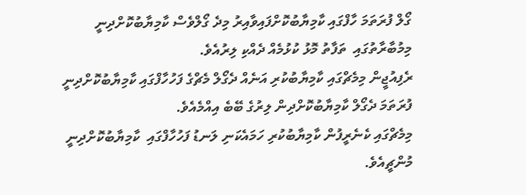ގޯލް ފުރަތަމަ ހާފްގައި ކާމިޔާބުކޮށްފައިވާއިރު މިދެ ގޯލްވެސް ކާމިޔާބުކޮށްދިނީ   މިމުބާރާތުގައި  ތަފާތު މޮޅު ކުޅުމެއް ދެއްކި ލިރުއެވެ.
ރެފިއުޖީން މިމެޗްގައި ކާމިޔާބުކުރި އަނެއް ދެގޯލް މެޗްގެ ފަހުހާފްގައި ކާމިޔާބުކޮށްދިނީ ފުރަތަމަ ދެގޯލް ކާމިޔާބުކޮށްދިން ލިރުގެ ބޭބެ އިއްމެއެވެ.
މިމެޗްގައި ކެނެރީފުން ކާމިޔާބުކުރި ހަމައެކަނި ލަނޑު ފަހުހާފްގައި  ކާމިޔާބުކޮށްދިނީ މުންޗީއެވެ.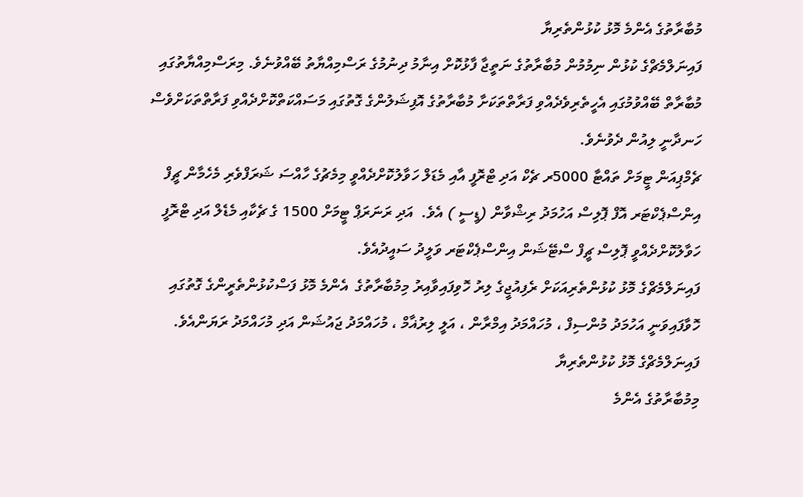މުބާރާތުގެ އެންމެ މޮޅު ކުޅުންތެރިޔާ
ފައިނަލްމެޗްގެ ކުޅުން ނިމުމުން މުބާރާތުގެ ނަތީޖާ ފާޅުކޮށް އިނާމު ދިނުމުގެ ރަސްމިއްޔާތު ބޭއްވުނެވެ. މިރަސްމިއްޔާތުގައި މުބާރާތް ބޭއްވުމުގައި އެހީތެރިވެދެއްވި ފަރާތްތަކަށާ މުބާރާތުގެ އޮފިޝަލުންގެ ގޮތުގައި މަސައްކަތްކޮށްދެއްވި ފަރާތްތަކަށްވެސް ހަނދާނީ ލިއުން ދެވުނެވެ.
ޗެމްޕިއަން ޓީމަށް ތައްޓާ 5000ރ ޗެކް އަދި ޓްރޮފީ އާއި މެޑަލް ހަވާލުކޮށްދެއްވީ މިމެޗުގެ ހާއްސަ ޝަރަފްވެރި މެހެމާން ޗީފް އިންސްޕެކްޓަރ އޮފް ޕޮލިސް އަހުމަދު ރިޝްވާން (ޑީސީ ) އެވެ.  އަދި ރަނަރަޕް ޓީމަށް 1500 ގެ ޗެކާއި މެޑެލް އަދި ޓްރޮފީ ހަވާލުކޮށްދެއްވީ ޕޮލިސް ޗީފް ސްޓޭޝަން އިންސްޕެކްޓަރ ވަލީދު ސައީދުއެވެ.
ފައިނަލްމެޗްގެ މޮޅު ކުޅުންތެރިއަކަށް ރެފިއުޖީގެ ލިރު ހޮވިފައިވާއިރު މިމުބާރާތުގެ  އެންމެ މޮޅު ފަސްކުޅުންތެރީންގެ ގޮތުގައި ހޮވާފައިވަނީ އަހުމަދު މުންސިފް ، މުހައްމަދު އިމްރާން ، އަލީ ލިރުޣާމް ، މުހައްމަދު ޖައުޝަން އަދި މުހައްމަދު ރަޔަންއެވެ.
ފައިނަލްމެޗްގެ މޮޅު ކުޅުންތެރިޔާ
މިމުބާރާތުގެ އެންމެ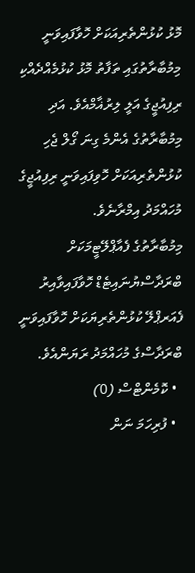މޮޅު ކުޅުންތެރިއަކަށް ހޮވާފައިވަނީ މިމުބާރާތުގައި ތަފާތު މޮޅު ކުޅުމެއްދެއްކި ރިފިއުޖީގެ އަލީ ލިރުޣާމްއެވެ. އަދި މިމުބާރާތުގެ އެންމެ ގިނަ ގޯލް ޖެހި ކުޅުންތެރިއަކަށް ހޮވިފައިވަނީ ރިފިއުޖީގެ މުހައްމަދު އިމްރާނެވެ.
މިމުބާރާތުގެ ފެއާޕްލޭޓީމަކަށް ބްރަދާސްޔުނައިޓެޑް ހޮވާފައިވާއިރު ފެއަރޕްލޭ ކުޅުންތެރިޔަކަށް ހޮވާފައިވަނީ ބްރަދާސްގެ މުހައްމަދު ރަޔަންއެވެ.
  • ކޮމެންޓްސް (0)
  • ފުރިހަމަ ނަން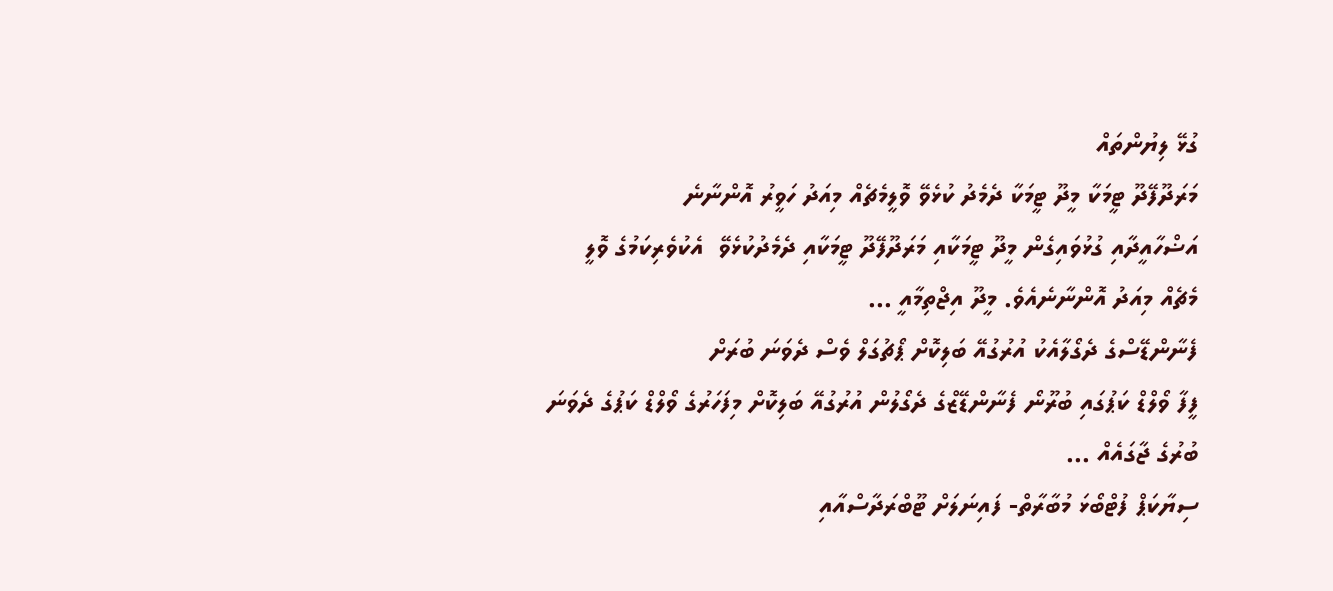ގުޅޭ ލިޔުންތައް
މަރަދޫފޭދޫ ޓީމަކާ މީދޫ ޓީމަކާ ދެމެދު ކުޅެވޭ ވޮލީމެޗެއް މިއަދު ހަވީރު އޮންނާނެ
އަޟްހާއީދާއި ގުޅުވައިގެން މީދޫ ޓީމަކާއި މަރަދޫފޭދޫ ޓީމަކާއި ދެމެދުކުޅެވޭ  އެކުވެރިކަމުގެ ވޮލީ މެޗެއް މިއަދު އޮންނާނެއެވެ. މީދޫ އިޖްތިމާއީ ...
ފެނާންޑޭސްގެ ދެގޯލާއެކު އުރުގުއޭ ބަލިކޮށް ޕޯޗުގަލް ވެސް ދެވަނަ ބުރަށް
ފީފާ ވޯލްޑް ކަޕުގައި ބުރޫނޯ ފެނާންޑޭޒްގެ ދެގޯލުން އުރުގުއޭ ބަލިކޮށް މިފަހަރުގެ ވޯލްޑް ކަޕުގެ ދެވަނަ ބުރުގެ ޖާގައެއް ...
ސިޔާކަޕް ފުޓްބޯޅަ މުބާރާތް- ފައިނަލަށް ޓޫބްރަދާސްއާއި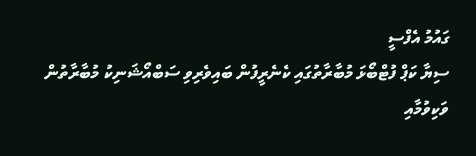ގައުމު އެފްސީ
ސިޔާ ކަޕް ފުޓްބޯޅަ މުބާރާތުގައި ކެނެރީފުން ބައިވެރިވި ސަބްއޯޝަނިކު މުބާރާތުން ވަކިވުމާއި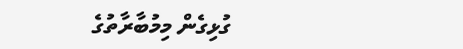ގުޅިގެން މިމުބާރާތުގެ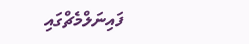ފައިނަލްމެޗްގައި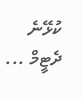ކުޅޭނެ ދެޓީމް ...